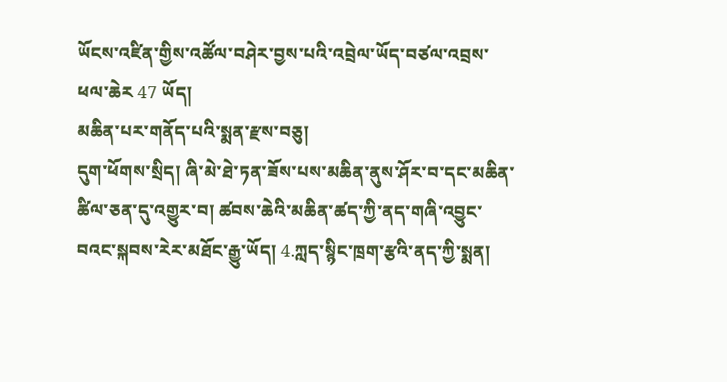ཡོངས་འཛིན་གྱིས་འཚོལ་བཤེར་བྱས་པའི་འབྲེལ་ཡོད་བཙལ་འབྲས་ཕལ་ཆེར 47 ཡོད།
མཆིན་པར་གནོད་པའི་སྨན་རྫས་བཅུ།
དུག་ཕོགས་སྲིད། ཞི་མེ་ཐེ་ཏན་ཟོས་པས་མཆིན་ནུས་ཤོར་བ་དང་མཆིན་ཚིལ་ཅན་དུ་འགྱུར་བ། ཚབས་ཆེའི་མཆིན་ཚད་ཀྱི་ནད་གཞི་འབྱུང་བའང་སྐབས་རེར་མཐོང་རྒྱུ་ཡོད། 4.ཀླད་སྙིང་ཁྲག་རྩའི་ནད་ཀྱི་སྨན།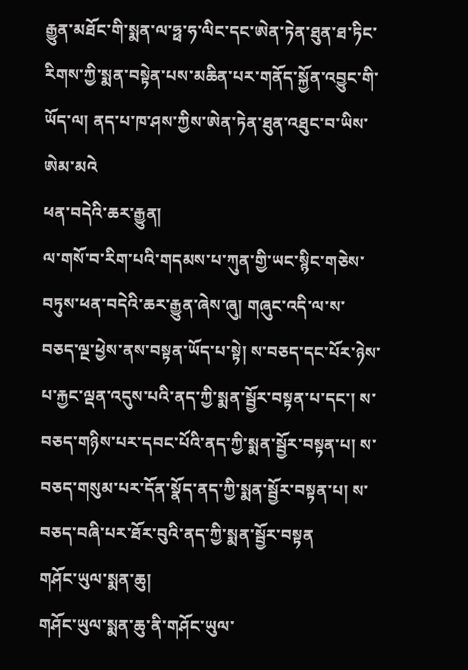རྒྱུན་མཐོང་གི་སྨན་ལ་ཧྥ་ཧ་ལིང་དང་ཨེན་ཏེན་ཐུན་ཐ་ཏིང་རིགས་ཀྱི་སྨན་བསྟེན་པས་མཆིན་པར་གནོད་སྐྱོན་འབྱུང་གི་ཡོད་ལ། ནད་པ་ཁ་ཤས་ཀྱིས་ཨེན་ཏེན་ཐུན་འཐུང་བ་ཡིས་ཨེམ་མའེ
ཕན་བདེའི་ཆར་རྒྱུན།
ལ་གསོ་བ་རིག་པའི་གདམས་པ་ཀུན་གྱི་ཡང་སྙིང་གཅེས་བཏུས་ཕན་བདེའི་ཆར་རྒྱུན་ཞེས་ཞུ། གཞུང་འདི་ལ་ས་བཅད་ལྔ་ཕྱེས་ནས་བསྟན་ཡོད་པ་སྟེ། ས་བཅད་དང་པོར་ཉེས་པ་རྐྱང་ལྡན་འདུས་པའི་ནད་ཀྱི་སྨན་སྦྱོར་བསྟན་པ་དང་། ས་བཅད་གཉིས་པར་དབང་པོའི་ནད་ཀྱི་སྨན་སྦྱོར་བསྟན་པ། ས་བཅད་གསུམ་པར་དོན་སྣོད་ནད་ཀྱི་སྨན་སྦྱོར་བསྟན་པ། ས་བཅད་བཞི་པར་ཐོར་བུའི་ནད་ཀྱི་སྨན་སྦྱོར་བསྟན
གཤོང་ཡུལ་སྨན་ཆུ།
གཤོང་ཡུལ་སྨན་ཆུ་ནི་གཤོང་ཡུལ་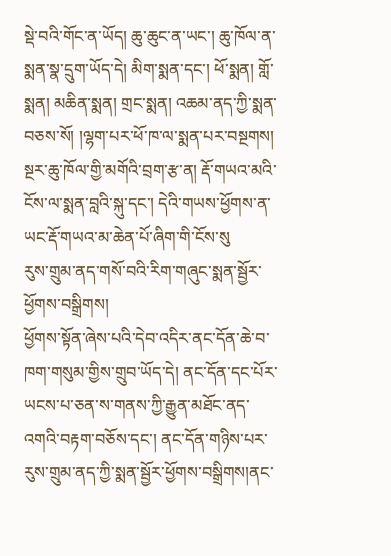སྡེ་བའི་གོང་ན་ཡོད། ཆུ་ཆུང་ན་ཡང་། ཆུ་ཁོལ་ན་སྨན་སྣ་དྲུག་ཡོད་དེ། མིག་སྨན་དང་། ཕོ་སྨན། གློ་སྨན། མཆིན་སྨན། གྲང་སྨན། འཆམ་ནད་ཀྱི་སྨན་བཅས་སོ། །ལྷག་པར་ཕོ་ཁ་ལ་སྨན་པར་བསྔགས། སྔར་ཆུ་ཁོལ་གྱི་མགོའི་བྲག་རྩ་ན། རྡོ་གཡའ་མའི་ངོས་ལ་སྨན་བླའི་སྐུ་དང་། དེའི་གཡས་ཕྱོགས་ན་ཡང་རྡོ་གཡའ་མ་ཆེན་པོ་ཞིག་གི་ངོས་སུ
རུས་གྲུམ་ནད་གསོ་བའི་རིག་གཞུང་སྨན་སྦྱོར་ཕྱོགས་བསྒྲིགས།
ཕྱོགས་སྟོན་ཞེས་པའི་དེབ་འདིར་ནང་དོན་ཆེ་བ་ཁག་གསུམ་གྱིས་གྲུབ་ཡོད་དེ། ནང་དོན་དང་པོར་ཡངས་པ་ཅན་ས་གནས་ཀྱི་རྒྱུན་མཐོང་ནད་འགའི་བརྟག་བཅོས་དང་། ནང་དོན་གཉིས་པར་རུས་གྲུམ་ནད་ཀྱི་སྨན་སྦྱོར་ཕྱོགས་བསྒྲིགས།ནང་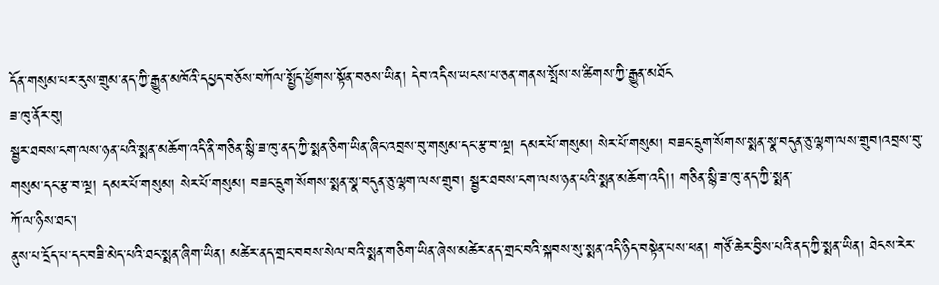དོན་གསུམ་པར་རུས་གྲུམ་ནད་ཀྱི་རྒྱུན་མཁོའི་དཔྱད་བཅོས་བཀོལ་སྤྱོད་ཕྱོགས་སྟོན་བཅས་ཡིན། དེབ་འདིས་ཡངས་པ་ཅན་གནས་སྤོས་ས་ཚིགས་ཀྱི་རྒྱུན་མཐོང
ཟ་ཁུ་ནོར་བུ།
སྦྱར་ཐབས་ངག་ལས་ཉན་པའི་སྨན་མཆོག་འདི་ནི་གཅིན་སྙི་ཟ་ཁུ་ནད་ཀྱི་སྨན་ཅིག་ཡིན་ཞིང་འབྲས་བུ་གསུམ་དང་རྩ་བ་ལྔ། དམར་པོ་གསུམ། སེར་པོ་གསུམ། བཟང་དྲུག་སོགས་སྨན་སྣ་བདུན་ཅུ་ལྷག་ལས་གྲུབ།འབྲས་བུ་གསུམ་དང་རྩ་བ་ལྔ། དམར་པོ་གསུམ། སེར་པོ་གསུམ། བཟང་དྲུག་སོགས་སྨན་སྣ་བདུན་ཅུ་ལྷག་ལས་གྲུབ། སྦྱར་ཐབས་ངག་ལས་ཉན་པའི་སྨན་མཆོག་འདི།། གཅིན་སྙི་ཟ་ཁུ་ནད་ཀྱི་སྨན་
ཀོ་ལ་ཉིས་ཐང་།
ནུས་པ་དྲོད་པ་དང་བཟི་མེད་པའི་ཐང་སྨན་ཞིག་ཡིན། མཚེར་ནད་གྲང་བབས་སེལ་བའི་སྨན་གཅིག་ཡིན་ཞེས་མཚེར་ནད་གྲང་བའི་སྐབས་སུ་སྨན་འདི་ཉིད་བསྟེན་པས་ཕན། གཙོ་ཆེར་བྱིས་པའི་ནད་ཀྱི་སྨན་ཡིན། ཐེངས་རེར་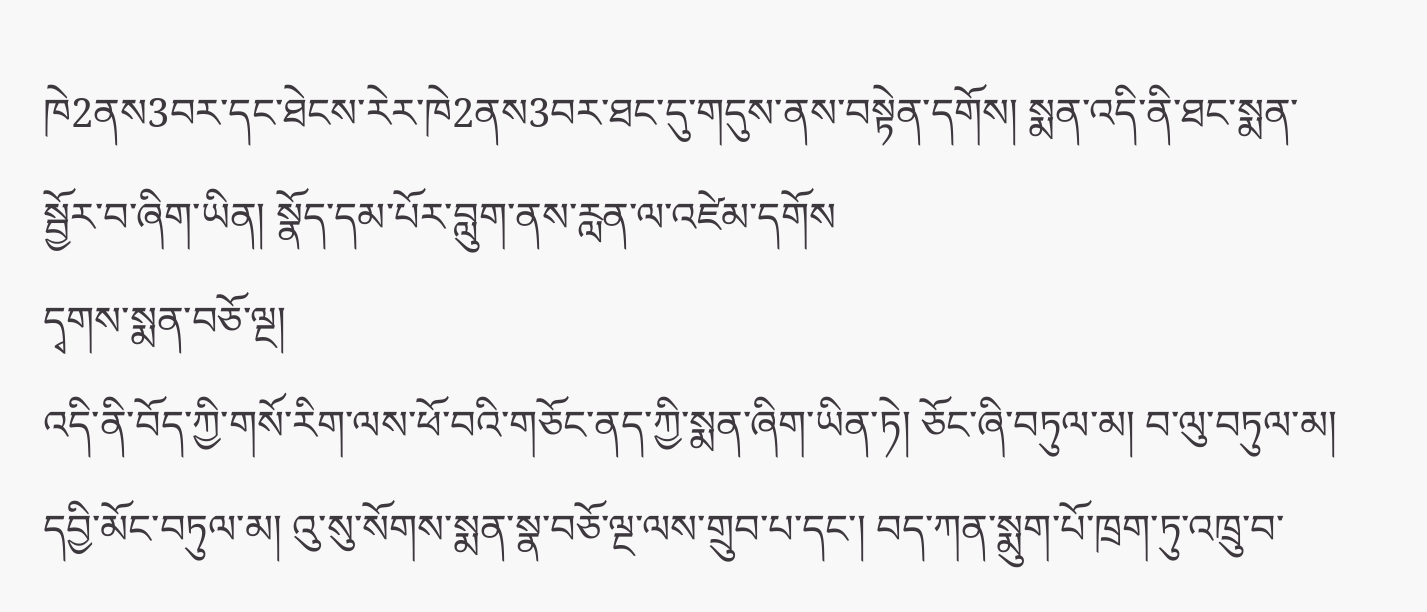ཁེ2ནས3བར་དང་ཐེངས་རེར་ཁེ2ནས3བར་ཐང་དུ་གདུས་ནས་བསྟེན་དགོས། སྨན་འདི་ནི་ཐང་སྨན་སྦྱོར་བ་ཞིག་ཡིན། སྣོད་དམ་པོར་བླུག་ནས་རླན་ལ་འཛེམ་དགོས
དྭགས་སྨན་བཅོ་ལྔ།
འདི་ནི་བོད་ཀྱི་གསོ་རིག་ལས་ཕོ་བའི་གཅོང་ནད་ཀྱི་སྨན་ཞིག་ཡིན་ཏེ། ཅོང་ཞི་བཏུལ་མ། བ་ལུ་བཏུལ་མ། དབྱི་མོང་བཏུལ་མ། འུ་སུ་སོགས་སྨན་སྣ་བཅོ་ལྔ་ལས་གྲུབ་པ་དང་། བད་ཀན་སྨུག་པོ་ཁྲག་ཏུ་འཁྲུ་བ་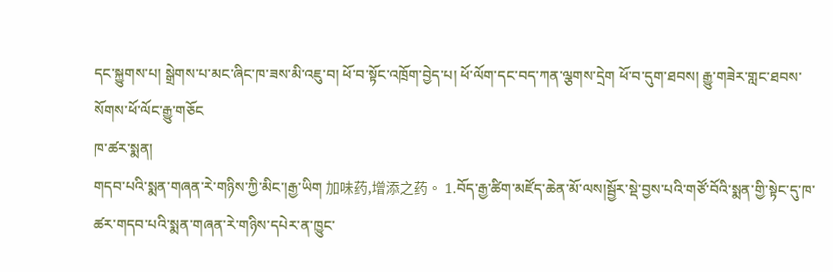དང་སྐྱུགས་པ། སྒྲེགས་པ་མང་ཞིང་ཁ་ཟས་མི་འཇུ་བ། ཕོ་བ་སྟོང་འཁྲོག་བྱེད་པ། ཕོ་ལོག་དང་བད་ཀན་ལྕགས་དྲེག ཕོ་བ་དུག་ཐབས། རྒྱུ་གཟེར་གླང་ཐབས་སོགས་ཕོ་ལོང་རྒྱུ་གཅོང
ཁ་ཚར་སྨན།
གདབ་པའི་སྨན་གཞན་རེ་གཉིས་ཀྱི་མིང་།རྒྱ་ཡིག 加味药,增添之药。 1.བོད་རྒྱ་ཚིག་མཛོད་ཆེན་མོ་ལས།སྦྱོར་སྡེ་བྱས་པའི་གཙོ་བོའི་སྨན་གྱི་སྟེང་དུ་ཁ་ཚར་གདབ་པའི་སྨན་གཞན་རེ་གཉིས་དཔེར་ན་ཁྱུང་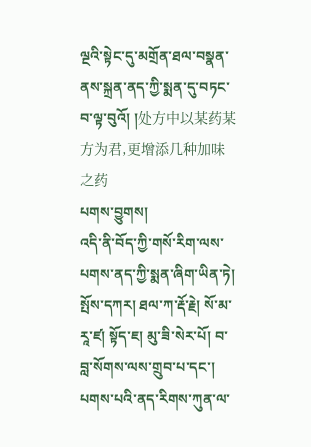ལྔའི་སྟེང་དུ་མགྲོན་ཐལ་བསྣན་ནས་སྐྲན་ནད་ཀྱི་སྨན་དུ་བཏང་བ་ལྟ་བུའོ། །处方中以某药某方为君,更增添几种加味之药
པགས་བྱུགས།
འདི་ནི་བོད་ཀྱི་གསོ་རིག་ལས་པགས་ནད་ཀྱི་སྨན་ཞིག་ཡིན་ཏེ། སྤོས་དཀར། ཐལ་ཀ་རྡོ་རྗེ། སོ་མ་རཱ་ཛ། སྟོད་ཇ། མུ་ཟི་སེར་པོ། བ་བླ་སོགས་ལས་གྲུབ་པ་དང་། པགས་པའི་ནད་རིགས་ཀུན་ལ་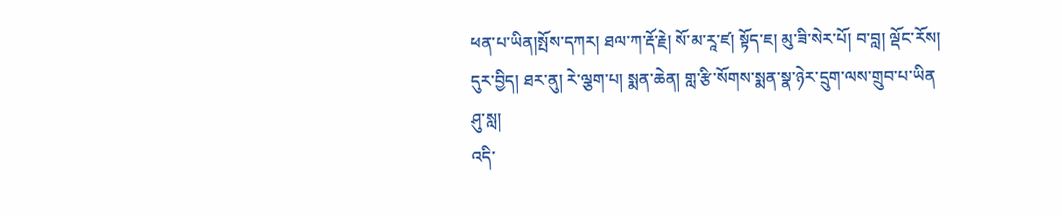ཕན་པ་ཡིན།སྤོས་དཀར། ཐལ་ཀ་རྡོ་རྗེ། སོ་མ་རཱ་ཛ། སྟོད་ཇ། མུ་ཟི་སེར་པོ། བ་བླ། ལྡོང་རོས། དུར་བྱིད། ཐར་ནུ། རེ་ལྕག་པ། སྨན་ཆེན། གླ་རྩི་སོགས་སྨན་སྣ་ཉེར་དྲུག་ལས་གྲུབ་པ་ཡིན
ཤུ་སླ།
འདི་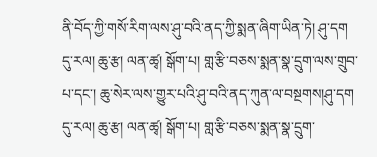ནི་བོད་ཀྱི་གསོ་རིག་ལས་ཤུ་བའི་ནད་ཀྱི་སྨན་ཞིག་ཡིན་ཏེ། ཤུ་དག དུ་རལ། ཆུ་རྩ། ལན་ཚྭ། སྒོག་པ། གླ་རྩི་བཅས་སྨན་སྣ་དྲུག་ལས་གྲུབ་པ་དང་། ཆུ་སེར་ལས་གྱུར་པའི་ཤུ་བའི་ནད་ཀུན་ལ་བསྔགས།ཤུ་དག དུ་རལ། ཆུ་རྩ། ལན་ཚྭ། སྒོག་པ། གླ་རྩི་བཅས་སྨན་སྣ་དྲུག་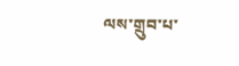ལས་གྲུབ་པ་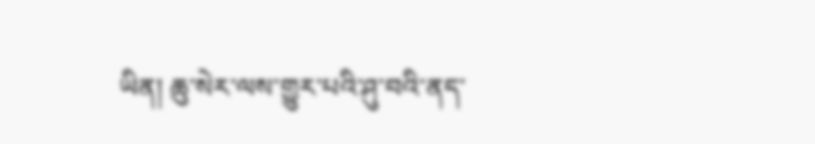ཡིན། ཆུ་སེར་ལས་གྱུར་པའི་ཤུ་བའི་ནད་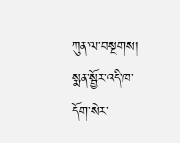ཀུན་ལ་བསྔགས། སྨན་སྦྱོར་འདི་ཁ་དོག་སེར་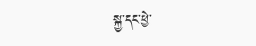སྐྱ་དང་ཕྱེ་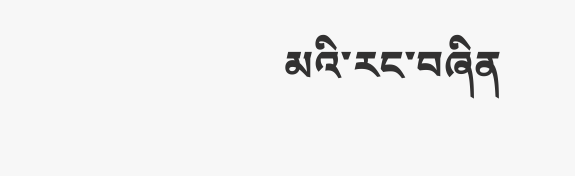མའི་རང་བཞིན